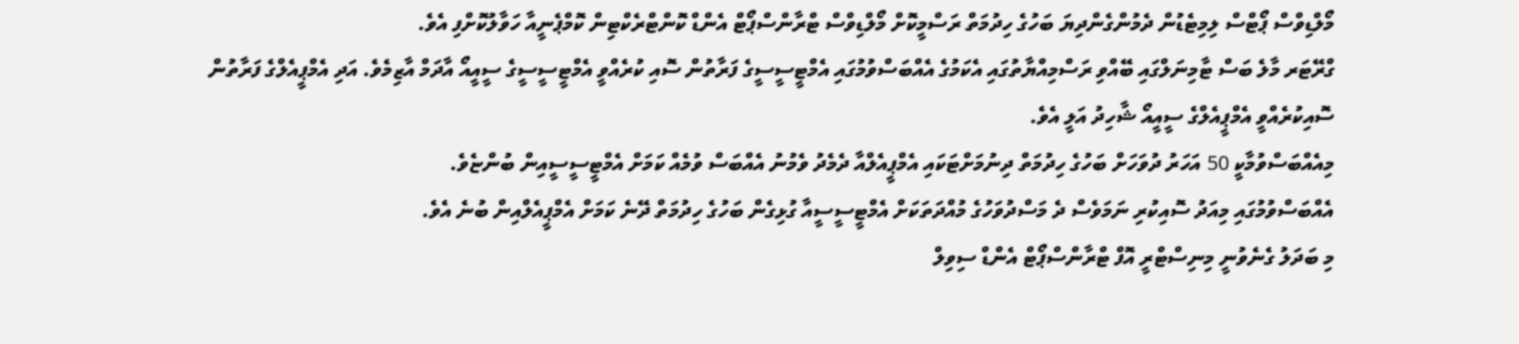މޯލްޑިވްސް ޕޯޓްސް ލިމިޓެޑުން ދެމުންގެންދިޔަ ބަހުގެ ހިދުމަތް ރަސްމީކޮށް މޯލްޑިވްސް ޓްރާންސްޕޯޓް އެންޑް ކޮންޓްރެކްޓިން ކޮމްޕެނީއާ ހަވާލުކޮށްފި އެވެ.
ގްރޭޓަރ މާލެ ބަސް ޓާމިނަލްގައި ބޭއްވި ރަސްމިއްޔާތުގައި އެކަމުގެ އެއްބަސްވުމުގައި އެމްޓީސީސީގެ ފަރާތުން ސޮއި ކުރެއްވީ އެމްޓީސީސީގެ ސީއީއޯ އާދަމް އާޒިމެވެ. އަދި އެމްޕީއެލްގެ ފަރާތުން ސޮއިކުރެއްވީ އެމްޕީއެލްގެ ސީއީއޯ ޝާހިދު އަލީ އެވެ.
މިއެއްބަސްވުމާކީ 50 އަހަރު ދުވަހަށް ބަހުގެ ހިދުމަތް ދިނުމަށްޓަކައި އެމްޕީއެލްއާ ދެމެދު ވެމުނު އެއްބަސް ވުމެއް ކަމަށް އެމްޓީސީސީއިން ބުންޏެވެ.
އެއްބަސްވުމުގައި މިއަދު ސޮއިކުރި ނަމަވެސް ދެ މަސްދުވަހުގެ މުއްދަތަކަށް އެމްޓީސީސީއާ ގުޅިގެން ބަހުގެ ހިދުމަތް ދޭނެ ކަމަށް އެމްޕީއެލްއިން ބުނެ އެވެ.
މި ބަދަލު ގެނެވުނީ މިނިސްޓްރީ އޮފް ޓްރާންސްޕޯޓް އެންޑް ސިވިލް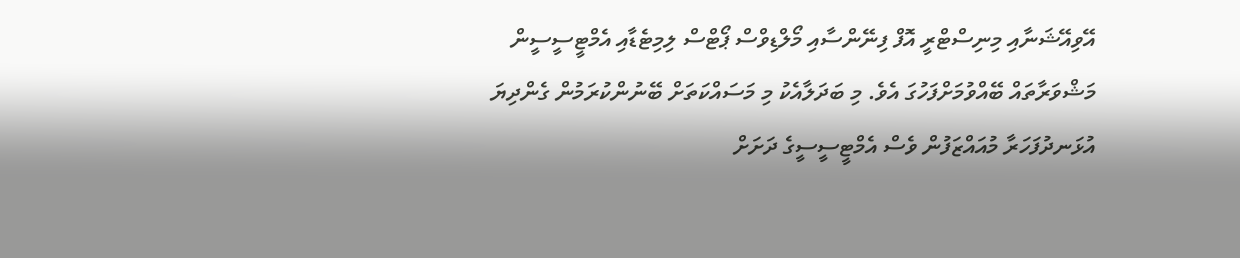އޭވިއޭޝަނާއި މިނިސްޓްރީ އޮފް ފިނޭންސާއި މޯލްޑިވްސް ޕޯޓްސް ލިމިޓެޑާއި އެމްޓީސީސީން މަޝްވަރާތައް ބޭއްވުމަށްފަހުގަ އެވެ. މި ބަދަލާއެކު މި މަސައްކަތަށް ބޭނުންކުރަމުން ގެންދިޔަ އުޅަނދުފަހަރާ މުއައްޒަފުން ވެސް އެމްޓީސީސީގެ ދަށަށް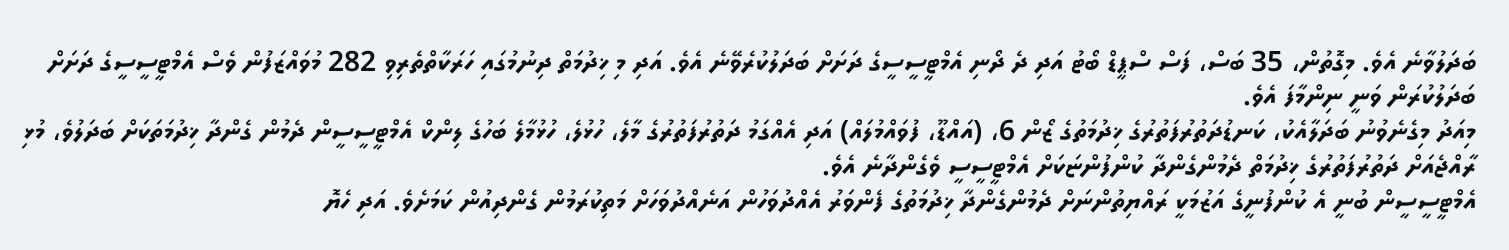ބަދަލުވާނެ އެވެ. މިގޮތުން، 35 ބަސް، ފަސް ސްޕީޑް ބޯޓު އަދި ދެ ދޯނި އެމްޓީސީސީގެ ދަށަށް ބަދަލުކުރެވޭނެ އެވެ. އަދި މި ޚިދުމަތް ދިނުމުގައި ހަރަކާތްތެރިވި 282 މުވައްޒަފުން ވެސް އެމްޓީސީސީގެ ދަށަށް ބަދަލުކުރަން ވަނީ ނިންމާފަ އެވެ.
މިއަދު މިގެނެވުނު ބަދަލާއެކު، ކަނޑުދަތުރުފަތުރުގެ ޚިދުމަތުގެ ޒޯން 6، (އައްޑޫ، ފުވައްމުލައް) އަދި އެއްގަމު ދަތުރުފަތުރުގެ މާލެ، ހުޅުލެ، ހުޅުމާލެ ބަހުގެ ލިންކް އެމްޓީސީސީން ދެމުން ގެންދާ ޚިދުމަތަކަށް ބަދަލުވެ، މުޅި ރާއްޖެއަށް ދަތުރުފަތުރުގެ ޚިދުމަތް ދެމުންގެންދާ ކުންފުންޏަކަށް އެމްޓީސީސީ ވެގެންދާނެ އެވެ.
އެމްޓީސީސީން ބުނީ އެ ކުންފުނީގެ އަޒުމަކީ ރައްޔިތުންނަށް ދެމުންގެންދާ ޚިދުމަތުގެ ފެންވަރު އެއްދުވަހުން އަނެއްދުވަހަށް މަތިކުރަމުން ގެންދިއުން ކަމަށެވެ. އަދި ހެޔޮ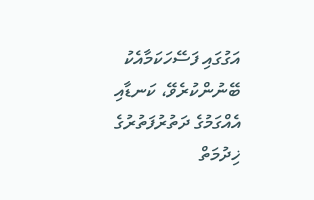އަގުގައި ފަސޭހަކަމާއެކު ބޭނުންކުރެވޭ، ކަނޑާއި އެއްގަމުގެ ދަތުރުފަތުރުގެ ޚިދުމަތް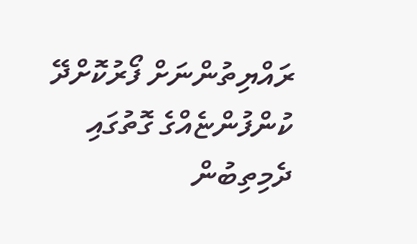ރައްޔިތުންނަށް ފޯރުކޮށްދޭ ކުންފުންޏެއްގެ ގޮތުގައި ދެމިތިބުން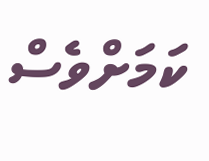ކަމަށްވެސް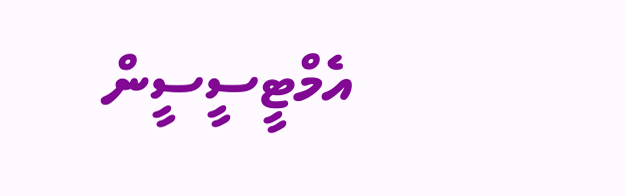އެމްޓީސީސީން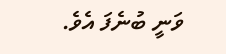ވަނީ ބުނެފަ އެވެ.